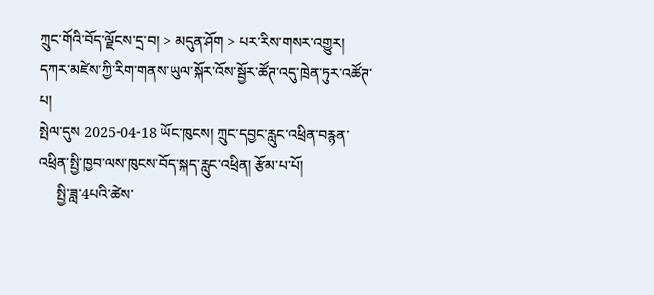ཀྲུང་གོའི་བོད་ལྗོངས་དྲ་བ། > མདུན་ཤོག > པར་རིས་གསར་འགྱུར།
དཀར་མཛེས་ཀྱི་རིག་གནས་ཡུལ་སྐོར་འོས་སྦྱོར་ཚོཊ་འདུ་ཁྲེན་ཏུར་འཚོཊ་པ།
སྤེལ་དུས 2025-04-18 ཡོང་ཁུངས། ཀྲུང་དབྱང་རླུང་འཕྲིན་བརྙན་འཕྲིན་སྤྱི་ཁྱབ་ལས་ཁུངས་བོད་སྐད་རླུང་འཕྲིན། རྩོམ་པ་པོ།
     སྤྱི་ཟླ་4པའི་ཚེས་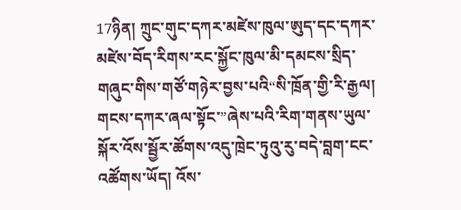17ཉིན། ཀྲུང་གུང་དཀར་མཛེས་ཁུལ་ཨུད་དང་དཀར་མཛེས་བོད་རིགས་རང་སྐྱོང་ཁུལ་མི་དམངས་སྲིད་གཞུང་གིས་གཙོ་གཉེར་བྱས་པའི“སི་ཁྲོན་གྱི་རི་རྒྱལ། གངས་དཀར་ཞལ་སྟོང་”ཞེས་པའི་རིག་གནས་ཡུལ་སྐོར་འོས་སྦྱོར་ཚོགས་འདུ་ཁྲེང་ཏུའུ་རུ་བདེ་བླག་ངང་འཚོགས་ཡོད། འོས་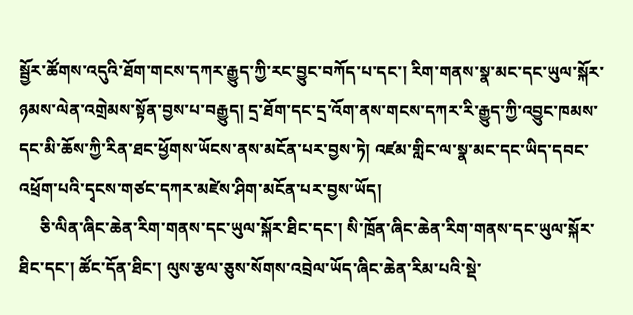སྦྱོར་ཚོགས་འདུའི་ཐོག་གངས་དཀར་རྒྱུད་ཀྱི་རང་བྱུང་བཀོད་པ་དང་། རིག་གནས་སྣ་མང་དང་ཡུལ་སྐོར་ཉམས་ལེན་འགྲེམས་སྟོན་བྱས་པ་བརྒྱུད། དྲ་ཐོག་དང་དྲ་འོག་ནས་གངས་དཀར་རི་རྒྱུད་ཀྱི་འབྱུང་ཁམས་དང་མི་ཆོས་ཀྱི་རིན་ཐང་ཕྱོགས་ཡོངས་ནས་མངོན་པར་བྱས་ཏེ། འཛམ་གླིང་ལ་སྣ་མང་དང་ཡིད་དབང་འཕྲོག་པའི་དྭངས་གཙང་དཀར་མཛེས་ཤིག་མངོན་པར་བྱས་ཡོད།
     ཅི་ལིན་ཞིང་ཆེན་རིག་གནས་དང་ཡུལ་སྐོར་ཐིང་དང་། སི་ཁྲོན་ཞིང་ཆེན་རིག་གནས་དང་ཡུལ་སྐོར་ཐིང་དང་། ཚོང་དོན་ཐིང་། ལུས་རྩལ་ཅུས་སོགས་འབྲེལ་ཡོད་ཞིང་ཆེན་རིམ་པའི་སྡེ་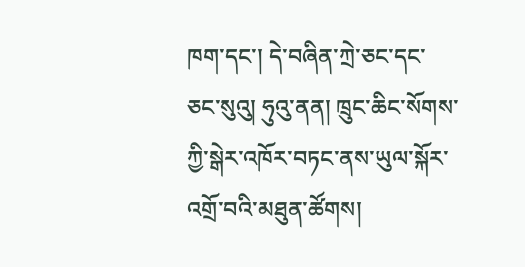ཁག་དང་། དེ་བཞིན་ཀྲེ་ཅང་དང་ཅང་སུའུ། ཧུའུ་ནན། ཁྲུང་ཆིང་སོགས་ཀྱི་སྒེར་འཁོར་བཏང་ནས་ཡུལ་སྐོར་འགྲོ་བའི་མཐུན་ཚོགས།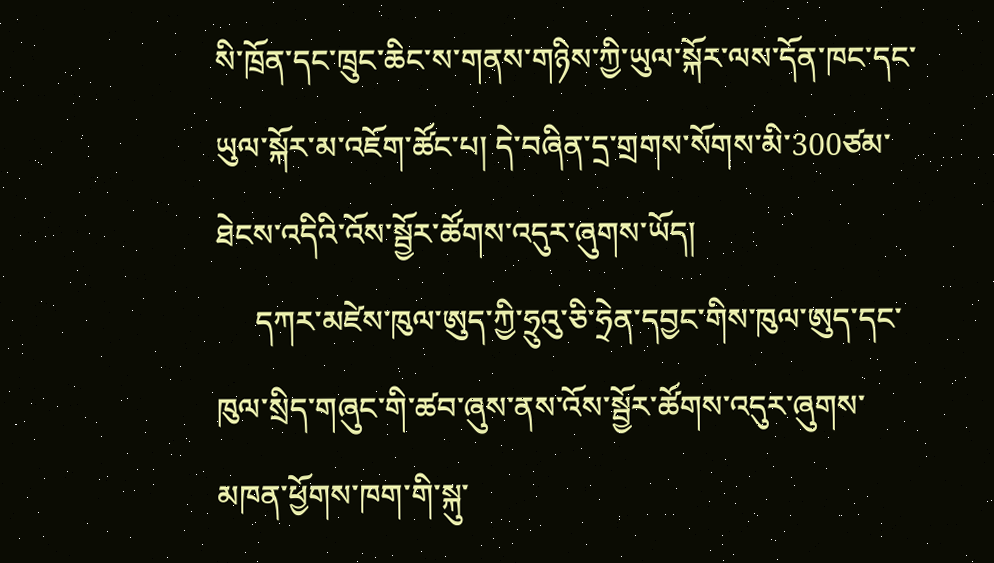སི་ཁྲོན་དང་ཁྲུང་ཆིང་ས་གནས་གཉིས་ཀྱི་ཡུལ་སྐོར་ལས་དོན་ཁང་དང་ཡུལ་སྐོར་མ་འཇོག་ཚོང་པ། དེ་བཞིན་དྲ་གྲགས་སོགས་མི་300ཙམ་ཐེངས་འདིའི་འོས་སྦྱོར་ཚོགས་འདུར་ཞུགས་ཡོད།
     དཀར་མཛེས་ཁུལ་ཨུད་ཀྱི་ཧྲུའུ་ཅི་ཧྲེན་དབྱང་གིས་ཁུལ་ཨུད་དང་ཁུལ་སྲིད་གཞུང་གི་ཚབ་ཞུས་ནས་འོས་སྦྱོར་ཚོགས་འདུར་ཞུགས་མཁན་ཕྱོགས་ཁག་གི་སྐུ་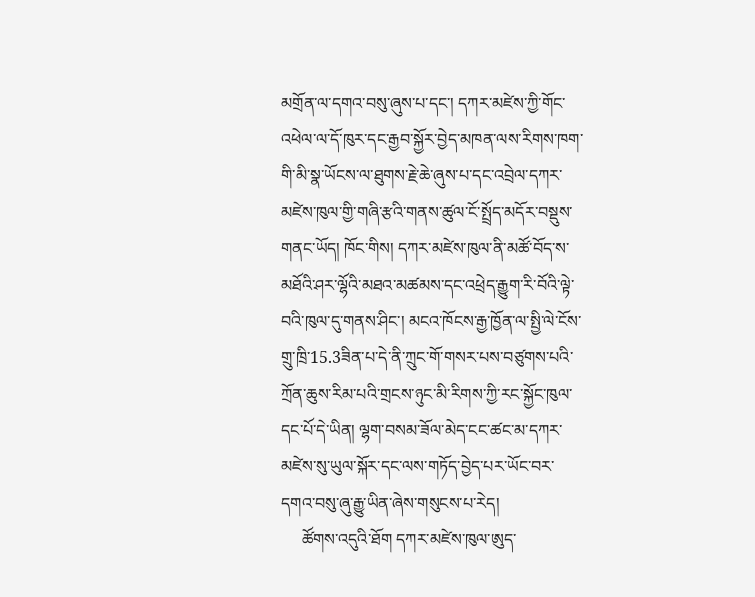མགྲོན་ལ་དགའ་བསུ་ཞུས་པ་དང་། དཀར་མཛེས་ཀྱི་གོང་འཕེལ་ལ་དོ་ཁུར་དང་རྒྱབ་སྐྱོར་བྱེད་མཁན་ལས་རིགས་ཁག་གི་མི་སྣ་ཡོངས་ལ་ཐུགས་རྗེ་ཆེ་ཞུས་པ་དང་འབྲེལ་དཀར་མཛེས་ཁུལ་གྱི་གཞི་རྩའི་གནས་ཚུལ་ངོ་སྤྲོད་མདོར་བསྡུས་གནང་ཡོད། ཁོང་གིས། དཀར་མཛེས་ཁུལ་ནི་མཚོ་བོད་ས་མཐོའི་ཤར་ལྷོའི་མཐའ་མཚམས་དང་འཕྲེད་རྒྱུག་རི་བོའི་ལྟེ་བའི་ཁུལ་དུ་གནས་ཤིང་། མངའ་ཁོངས་རྒྱ་ཁྱོན་ལ་སྤྱི་ལེ་ངོས་གྲུ་ཁྲི་15.3ཟིན་པ་དེ་ནི་ཀྲུང་གོ་གསར་པས་བཙུགས་པའི་ཀྲོན་ཆུས་རིམ་པའི་གྲངས་ཉུང་མི་རིགས་ཀྱི་རང་སྐྱོང་ཁུལ་དང་པོ་དེ་ཡིན། ལྷག་བསམ་ཟོལ་མེད་ངང་ཚང་མ་དཀར་མཛེས་སུ་ཡུལ་སྐོར་དང་ལས་གཏོད་བྱེད་པར་ཡོང་བར་དགའ་བསུ་ཞུ་རྒྱུ་ཡིན་ཞེས་གསུངས་པ་རེད།
     ཚོགས་འདུའི་ཐོག དཀར་མཛེས་ཁུལ་ཨུད་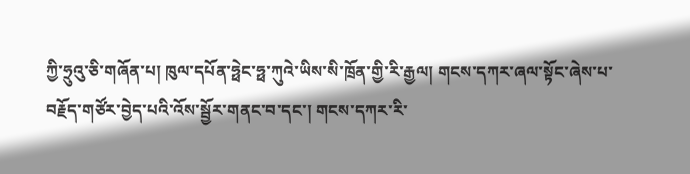ཀྱི་ཧྲུའུ་ཅི་གཞོན་པ། ཁུལ་དཔོན་ཧྥེང་ཧྥ་ཀུའེ་ཡིས་སི་ཁྲོན་གྱི་རི་རྒྱལ། གངས་དཀར་ཞལ་སྟོང་ཞེས་པ་བརྗོད་གཙོར་བྱེད་པའི་འོས་སྦྱོར་གནང་བ་དང་། གངས་དཀར་རི་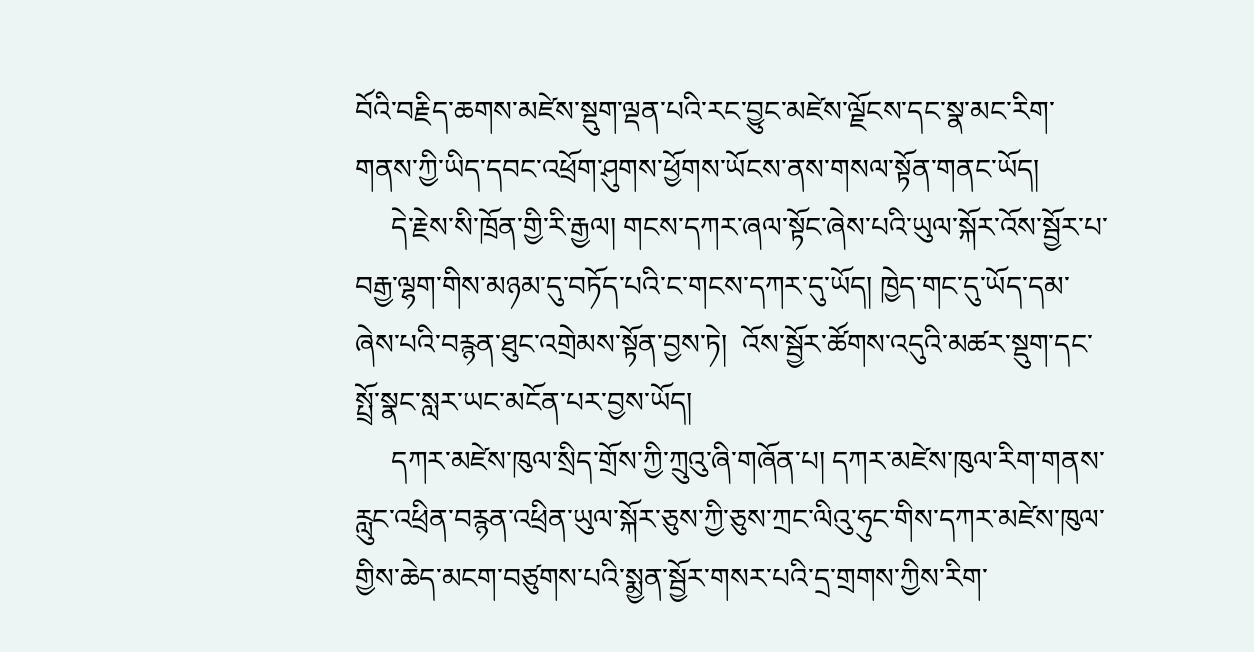བོའི་བརྗིད་ཆགས་མཛེས་སྡུག་ལྡན་པའི་རང་བྱུང་མཛེས་ལྗོངས་དང་སྣ་མང་རིག་གནས་ཀྱི་ཡིད་དབང་འཕྲོག་ཤུགས་ཕྱོགས་ཡོངས་ནས་གསལ་སྟོན་གནང་ཡོད།
     དེ་རྗེས་སི་ཁྲོན་གྱི་རི་རྒྱལ། གངས་དཀར་ཞལ་སྟོང་ཞེས་པའི་ཡུལ་སྐོར་འོས་སྦྱོར་པ་བརྒྱ་ལྷག་གིས་མཉམ་དུ་བཏོད་པའི་ང་གངས་དཀར་དུ་ཡོད། ཁྱེད་གང་དུ་ཡོད་དམ་ཞེས་པའི་བརྙན་ཐུང་འགྲེམས་སྟོན་བྱས་ཏེ།  འོས་སྦྱོར་ཚོགས་འདུའི་མཚར་སྡུག་དང་སྤྲོ་སྣང་སླར་ཡང་མངོན་པར་བྱས་ཡོད།
     དཀར་མཛེས་ཁུལ་སྲིད་གྲོས་ཀྱི་ཀྲུའུ་ཞི་གཞོན་པ། དཀར་མཛེས་ཁུལ་རིག་གནས་རླུང་འཕྲིན་བརྙན་འཕྲིན་ཡུལ་སྐོར་ཅུས་ཀྱི་ཅུས་ཀྲང་ལིའུ་ཧུང་གིས་དཀར་མཛེས་ཁུལ་གྱིས་ཆེད་མངག་བཙུགས་པའི་སྨྱན་སྦྱོར་གསར་པའི་དྲ་གྲགས་ཀྱིས་རིག་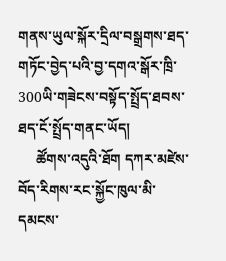གནས་ཡུལ་སྐོར་དྲིལ་བསྒྲགས་ཐད་གཏོང་བྱེད་པའི་བྱ་དགའ་སྒོར་ཁྲི་300ཡི་གཟེངས་བསྟོད་སྤྲོད་ཐབས་ཐད་ངོ་སྤྲོད་གནང་ཡོད།
     ཚོགས་འདུའི་ཐོག དཀར་མཛེས་བོད་རིགས་རང་སྐྱོང་ཁུལ་མི་དམངས་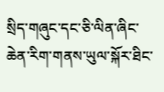སྲིད་གཞུང་དང་ཅི་ལིན་ཞིང་ཆེན་རིག་གནས་ཡུལ་སྐོར་ཐིང་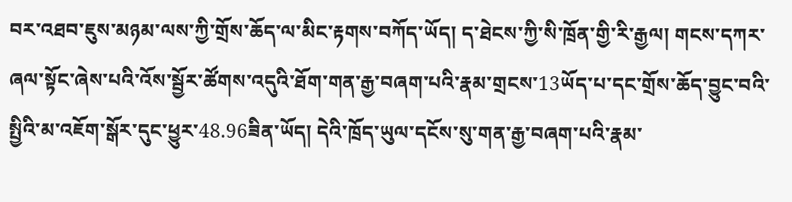བར་འཐབ་ཇུས་མཉམ་ལས་ཀྱི་གྲོས་ཆོད་ལ་མིང་རྟགས་བཀོད་ཡོད། ད་ཐེངས་ཀྱི་སི་ཁྲོན་གྱི་རི་རྒྱལ། གངས་དཀར་ཞལ་སྟོང་ཞེས་པའི་འོས་སྦྱོར་ཚོགས་འདུའི་ཐོག་གན་རྒྱ་བཞག་པའི་རྣམ་གྲངས་13ཡོད་པ་དང་གྲོས་ཆོད་བྱུང་བའི་སྤྱིའི་མ་འཇོག་སྒོར་དུང་ཕྱུར་48.96ཟིན་ཡོད། དེའི་ཁྲོད་ཡུལ་དངོས་སུ་གན་རྒྱ་བཞག་པའི་རྣམ་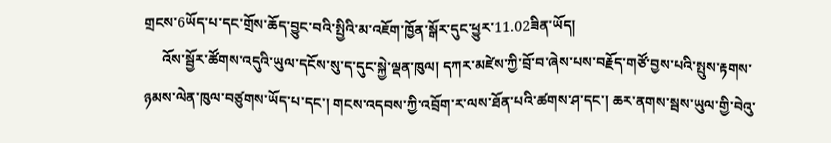གྲངས་6ཡོད་པ་དང་གྲོས་ཆོད་བྱུང་བའི་སྤྱིའི་མ་འཇོག་ཁྱོན་སྒོར་དུང་ཕྱུར་11.02ཟིན་ཡོད།
     འོས་སྦྱོར་ཚོགས་འདུའི་ཡུལ་དངོས་སུ་ད་དུང་སྐྱེ་ལྡན་ཁུལ། དཀར་མཛེས་ཀྱི་བྲོ་བ་ཞེས་པས་བརྗོད་གཙོ་བྱས་པའི་སྤུས་རྟགས་ཉམས་ལེན་ཁུལ་བཙུགས་ཡོད་པ་དང་། གངས་འདབས་ཀྱི་འབྲོག་ར་ལས་ཐོན་པའི་ཚགས་ཤ་དང་། ཆར་ནགས་སྦས་ཡུལ་གྱི་བེའུ་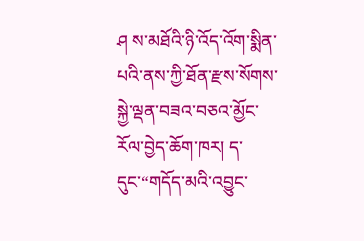ཤ ས་མཐོའི་ཉི་འོད་འོག་སྨིན་པའི་ནས་ཀྱི་ཐོན་རྫས་སོགས་སྐྱེ་ལྡན་བཟའ་བཅའ་མྱོང་རོལ་བྱེད་ཆོག་ཁར། ད་དུང་“གདོད་མའི་འབྱུང་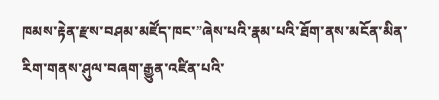ཁམས་རྟེན་རྫས་བཤམ་མཛོད་ཁང་”ཞེས་པའི་རྣམ་པའི་ཐོག་ནས་མངོན་མིན་རིག་གནས་ཤུལ་བཞག་རྒྱུན་འཛིན་པའི་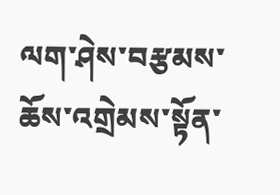ལག་ཤེས་བརྩམས་ཆོས་འགྲེམས་སྟོན་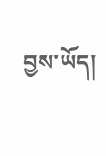བྱས་ཡོད།